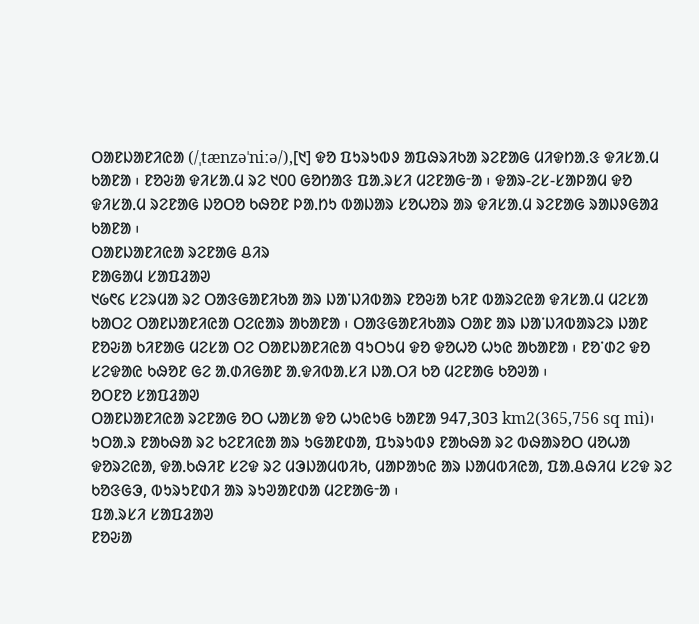ᱛᱟᱱᱡᱟᱱᱤᱭᱟ (/ˌtænzəˈniːə/),[᱑] ᱫᱚ ᱯᱩᱨᱩᱵᱽ ᱟᱯᱷᱨᱤᱠᱟ ᱨᱮᱱᱟᱜ ᱢᱤᱫᱴᱟᱹᱝ ᱫᱤᱥᱟᱹᱢ ᱠᱟᱱᱟ ᱾ ᱱᱚᱶᱟ ᱫᱤᱥᱟᱹᱢ ᱨᱮ ᱑᱐᱐ ᱜᱚᱴᱟᱝ ᱯᱟᱹᱨᱥᱤ ᱢᱮᱱᱟᱜᱼᱟ ᱾ ᱫᱟᱨ-ᱮᱥ-ᱥᱟᱞᱟᱢ ᱫᱚ ᱫᱤᱥᱟᱹᱢ ᱨᱮᱱᱟᱜ ᱡᱚᱛᱚ ᱠᱷᱚᱱ ᱞᱟᱹᱴᱩ ᱵᱟᱡᱟᱨ ᱥᱚᱦᱚᱨ ᱟᱨ ᱫᱤᱥᱟᱹᱢ ᱨᱮᱱᱟᱜ ᱨᱟᱡᱽᱜᱟᱲ ᱠᱟᱱᱟ ᱾
ᱛᱟᱱᱡᱟᱱᱤᱭᱟ ᱨᱮᱱᱟᱜ ᱪᱤᱨ
ᱱᱟᱜᱟᱢ ᱥᱟᱯᱲᱟᱣ
᱑᱙᱖᱔ ᱥᱮᱨᱢᱟ ᱨᱮ ᱛᱟᱝᱜᱟᱱᱤᱠᱟ ᱟᱨ ᱡᱟᱸᱡᱤᱵᱟᱨ ᱱᱚᱶᱟ ᱠᱤᱱ ᱵᱟᱨᱮᱭᱟ ᱫᱤᱥᱟᱹᱢ ᱢᱮᱥᱟ ᱠᱟᱛᱮ ᱛᱟᱱᱡᱟᱱᱤᱭᱟ ᱛᱮᱭᱟᱨ ᱟᱠᱟᱱᱟ ᱾ ᱛᱟᱝᱜᱟᱱᱤᱠᱟᱨ ᱛᱟᱱ ᱟᱨ ᱡᱟᱸᱡᱤᱵᱟᱨᱮᱨ ᱡᱟᱱ ᱱᱚᱶᱟ ᱠᱤᱱᱟᱜ ᱢᱮᱥᱟ ᱛᱮ ᱛᱟᱱᱡᱟᱱᱤᱭᱟ ᱧᱩᱛᱩᱢ ᱫᱚ ᱫᱚᱦᱚ ᱦᱩᱭ ᱟᱠᱟᱱᱟ ᱾ ᱱᱚᱸᱰᱮ ᱫᱚ ᱥᱮᱫᱟᱭ ᱠᱷᱚᱱ ᱜᱮ ᱟᱹᱰᱤᱜᱟᱱ ᱟᱹᱫᱤᱵᱟᱹᱥᱤ ᱡᱟᱹᱛᱤ ᱠᱚ ᱢᱮᱱᱟᱜ ᱠᱚᱣᱟ ᱾
ᱚᱛᱱᱚ ᱥᱟᱯᱲᱟᱣ
ᱛᱟᱱᱡᱟᱱᱤᱭᱟ ᱨᱮᱱᱟᱜ ᱚᱛ ᱦᱟᱥᱟ ᱫᱚ ᱦᱩᱭᱩᱜ ᱠᱟᱱᱟ 947,303 km2(365,756 sq mi)᱾ ᱩᱛᱟᱹᱨ ᱱᱟᱠᱷᱟ ᱨᱮ ᱠᱮᱱᱤᱭᱟ ᱟᱨ ᱩᱜᱟᱱᱰᱟ, ᱯᱩᱨᱩᱵᱽ ᱱᱟᱠᱷᱟ ᱨᱮ ᱵᱷᱟᱨᱚᱛ ᱢᱚᱦᱟ ᱫᱚᱨᱮᱭᱟ, ᱫᱟᱹᱠᱷᱤᱱ ᱥᱮᱫ ᱨᱮ ᱢᱳᱡᱟᱢᱵᱤᱠ, ᱢᱟᱞᱟᱩᱭ ᱟᱨ ᱡᱟᱢᱵᱤᱭᱟ, ᱯᱟᱹᱪᱷᱤᱢ ᱥᱮᱫ ᱨᱮ ᱠᱚᱝᱜᱳ, ᱵᱩᱨᱩᱱᱰᱤ ᱟᱨ ᱨᱩᱣᱟᱱᱰᱟ ᱢᱮᱱᱟᱜᱼᱟ ᱾
ᱯᱟᱹᱨᱥᱤ ᱥᱟᱯᱲᱟᱣ
ᱱᱚᱶᱟ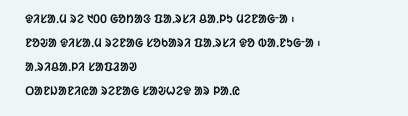ᱫᱤᱥᱟᱹᱢ ᱨᱮ ᱑᱐᱐ ᱜᱚᱴᱟᱝ ᱯᱟᱹᱨᱥᱤ ᱪᱟᱹᱞᱩ ᱢᱮᱱᱟᱜᱼᱟ ᱾ ᱱᱚᱶᱟ ᱫᱤᱥᱟᱹᱢ ᱨᱮᱱᱟᱜ ᱥᱚᱠᱟᱨᱤ ᱯᱟᱹᱨᱥᱤ ᱫᱚ ᱵᱟᱹᱱᱩᱜᱼᱟ ᱾
ᱟᱹᱨᱤᱪᱟᱹᱞᱤ ᱥᱟᱯᱲᱟᱣ
ᱛᱟᱱᱡᱟᱱᱤᱭᱟ ᱨᱮᱱᱟᱜ ᱥᱟᱶᱦᱮᱫ ᱟᱨ ᱞᱟᱹᱭ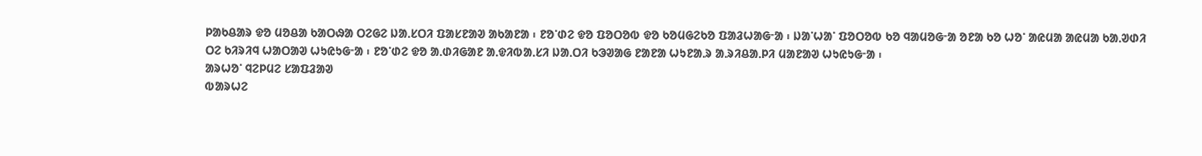ᱞᱟᱠᱪᱟᱨ ᱫᱚ ᱢᱚᱪᱟ ᱠᱟᱛᱷᱟ ᱛᱮᱜᱮ ᱡᱟᱹᱥᱛᱤ ᱯᱟᱥᱱᱟᱣ ᱟᱠᱟᱱᱟ ᱾ ᱱᱚᱸᱰᱮ ᱫᱚ ᱯᱚᱛᱚᱵ ᱫᱚ ᱠᱚᱢᱜᱮᱠᱚ ᱯᱟᱲᱦᱟᱜᱼᱟ ᱾ ᱡᱟᱸᱦᱟᱸ ᱯᱚᱛᱚᱵ ᱠᱚ ᱧᱟᱢᱚᱜᱼᱟ ᱚᱱᱟ ᱠᱚ ᱦᱚᱸ ᱟᱭᱢᱟ ᱟᱭᱢᱟ ᱠᱟᱹᱣᱰᱤ ᱛᱮ ᱠᱤᱨᱤᱧ ᱦᱟᱛᱟᱣ ᱦᱩᱭᱩᱜᱼᱟ ᱾ ᱱᱚᱸᱰᱮ ᱫᱚ ᱟᱹᱰᱤᱜᱟᱱ ᱟᱹᱫᱤᱵᱟᱹᱥᱤ ᱡᱟᱹᱛᱤ ᱠᱳᱣᱟᱜ ᱱᱟᱱᱟ ᱦᱩᱱᱟᱹᱨ ᱟᱹᱨᱤᱪᱟᱹᱞᱤ ᱢᱟᱱᱟᱣ ᱦᱩᱭᱩᱜᱼᱟ ᱾
ᱟᱨᱦᱚᱸ ᱧᱮᱞᱢᱮ ᱥᱟᱯᱲᱟᱣ
ᱵᱟᱨᱦᱮ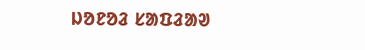ᱡᱚᱱᱚᱲ ᱥᱟᱯᱲᱟᱣ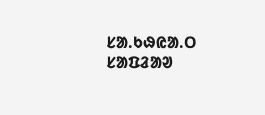ᱥᱟ.ᱠᱷᱭᱟ.ᱛ ᱥᱟᱯᱲᱟᱣ